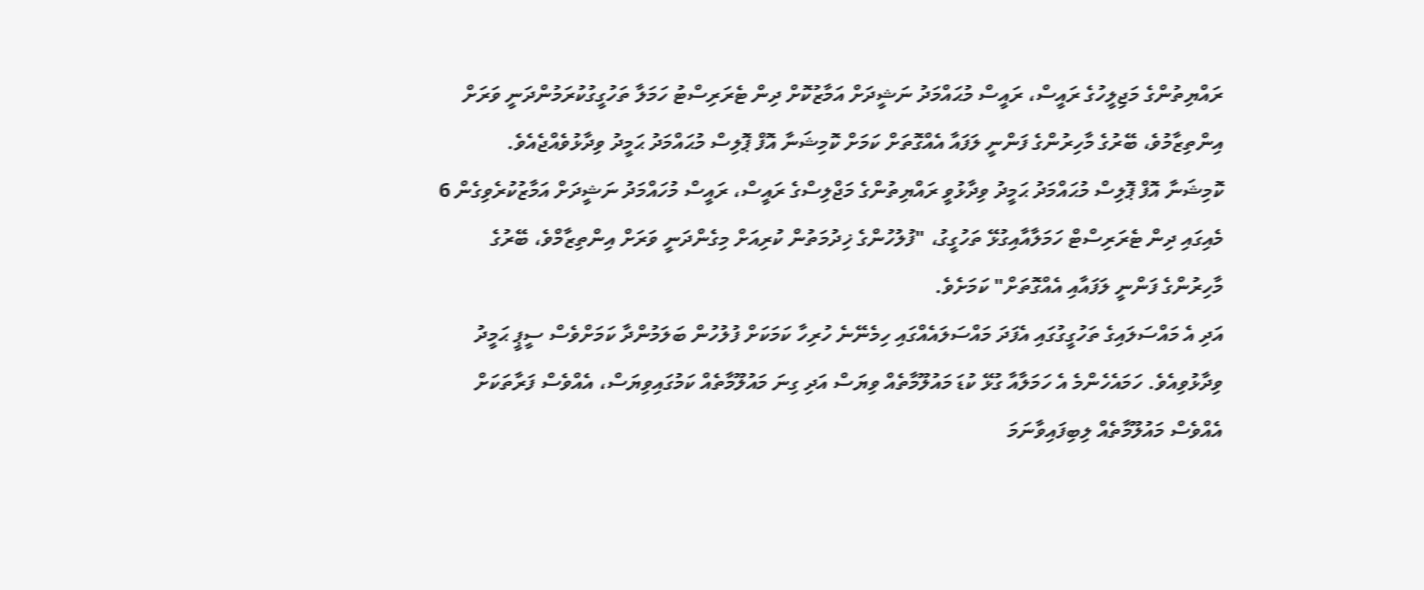ރައްޔިތުންގެ މަޖިލީހުގެ ރައީސް، ރައީސް މުޙައްމަދު ނަޝީދަށް އަމާޒުކޮށް ދިން ޓެރަރިސްޓު ހަމަލާ ތަހުގީގުކުރަމުންދަނީ ވަރަށް އިންތިޒާމުވެ، ބޭރުގެ މާހިރުންގެ ފަންނީ ލަފައާ އެއްގޮތަށް ކަމަށް ކޮމިޝަނާ އޮފް ޕޮލިސް މުޙައްމަދު ޙަމީދު ވިދާޅުވެއްޖެއެވެ.
ކޮމިޝަނާ އޮފް ޕޮލިސް މުޙައްމަދު ޙަމީދު ވިދާޅުވީ ރައްޔިތުންގެ މަޖްލިސްގެ ރައީސް، ރައީސް މުހައްމަދު ނަޝީދަށް އަމާޒުކުރެވިގެން 6 މެއިގައި ދިން ޓެރަރިސްޓް ހަމަލާއާއިގުޅޭ ތަހުގީގު، "ފުލުހުންގެ ޚިދުމަތުން ކުރިއަށް މިގެންދަނީ ވަރަށް އިންތިޒާމްވެ، ބޭރުގެ މާހިރުންގެ ފަންނީ ލަފައާއި އެއްގޮތަށް" ކަމަށެވެ.
އަދި އެ މައްސަލައިގެ ތަހުގީގުގައި އެފަދަ މައްސަލައެއްގައި ހިމެނޭނެ ހުރިހާ ކަމަކަށް ފުލުހުން ބަލަމުންދާ ކަމަށްވެސް ސީޕީ ޙަމީދު ވިދާޅުވިއެވެ. ހަމައެހެންމެ އެ ހަމަލާއާ ގުޅޭ ކުޑަ މައުލޫމާތެއް ވިޔަސް އަދި ގިނަ މައުލޫމާތެއް ކަމުގައިވިޔަސް، އެއްވެސް ފަރާތަކަށް އެއްވެސް މައުލޫމާތެއް ލިބިފައިވާނަމަ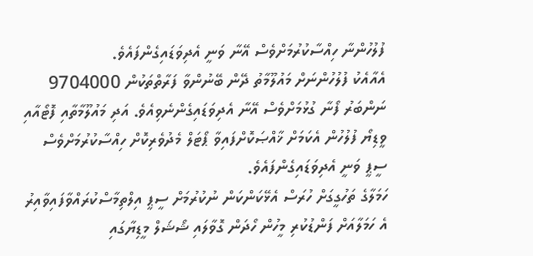ފުލުހުންނާ ހިއްސާކުރުމަށްވެސް އޭނާ ވަނީ އެދިވަޑައިގެންފައެވެ.
އެއާއެކު ފުލުހުންނަށް މައުލޫމާތު ދޭން ބޭނުންވާ ފަރާތްތަކުން 9704000 ނަންބަރު ފޯނާ ގުޅުމަށްވެސް އޭނާ އެދިވަޑައިގެންނެވިއެވެ. އަދި މައުލޫމާތާއި ފޮޓޯއާއި ވީޑިޔޯ ފުލުހުން އެކަމަށް ޚާއްޞަކޮށްފައިވާ ޕޯޓަލް މެދުވެރިކޮށް ހިއްސާކުރުމަށްވެސް ސީޕީ ވަނީ އެދިވަޑައިގެންފައެވެ.
ހަމަލާގެ ތަހުގީގަށް ހުރަސް އެޅޭކަންކަން ނުކުރުމަށް ސީޕީ އިލްތިމާސްކުރައްވާފައިވާއިރު އެ ހަމަލާއަށް ފަންޑުކުރި މީހުން ހޯދަން ގޮވާލައި ޝޯޝަލް މީޑިޔާގައި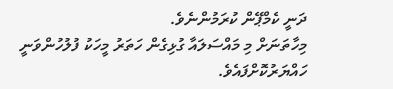ދަނީ ކެމްޕޭން ކުރަމުންނެވެ.
މިހާތަނަށް މި މައްސަލައާ ގުޅިގެން ހަތަރު މީހަކު ފުލުހުންވަނީ ހައްޔަރުކޮށްފައެވެ.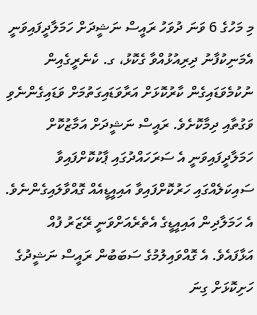މި މަހުގެ 6 ވަނަ ދުވަހު ރައީސް ނަޝީދަށް ހަމަލާދީފައިވަނީ އެމަނިކުފާނު ދިރިއުޅުއްވާ ގެކޮޅު، ގ. ކެނެރީގެއިން ނުކުމެވަޑައިގެން ކާރުކޮޅަށް އަރާވަޑައިގަތުމަށް ވަޑައިގެންނެވި ވަގުތާއި ދިމާކޮށެވެ. ރައީސް ނަޝީދަށް އަމާޒުކޮށް ހަމަލާދީފައިވަނީ އެ ސަރަހައްދުގައި ޕާކުކޮށްފައިވާ ސައިކަލެއްގައި ހަރުކޮށްފައިވާ އައިއީޑީއެއް ގޮއްވާލައިގެންނެވެ. އެ ހަމަލާދިން އައިއީޑީގެ އެތެރެއަށްވަނީ ރޭޒަރު ފުއް އަޅާފައެވެ. އެ ގޮއްވައިލުމުގެ ސަބަބުން ރައީސް ނަޝީދުގެ ހަށިކޮޅަށް ގިނަ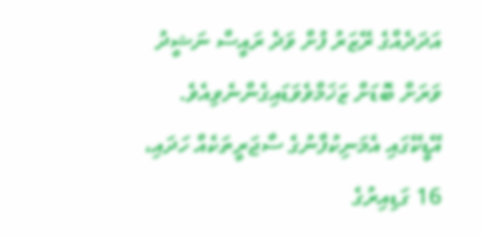އަދަދެއްގެ ރޭޒަރު ފުށް ވަދެ ރައީސް ނަޝީދު ވަރަށް ބޮޑަށް ޒަޚަމްވެވަޑައިގެންނެވިއެވެ. އޭޑީކޭގައި އެމަނިކުފާނުގެ ސާޖަރީތަކެއް ހަދައި، 16 ގަޑިއިރުގެ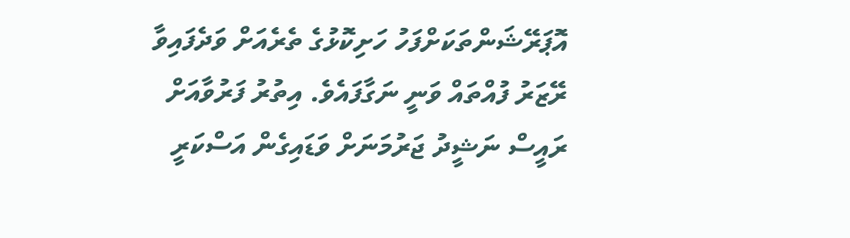އޮޕަރޭޝަންތަކަށްފަހު ހަށިކޮޅުގެ ތެރެއަށް ވަދެފައިވާ ރޭޒަރު ފުއްތައް ވަނީ ނަގާފައެވެ. އިތުރު ފަރުވާއަށް ރައީސް ނަޝީދު ޖަރުމަނަށް ވަޑައިގެން އަސްކަރީ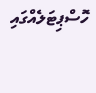ހޮސްޕިޓަލެއްގައި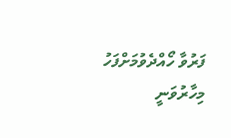ފަރުވާ ހޯއްދެވުމަށްފަހު މިހާރުވަނީ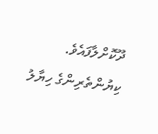ދޫކޮށްލާފައެވެ.
ކިޔުންތެރިންގެ ހިޔާލު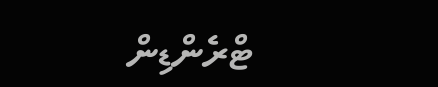ޓްރެންޑިން